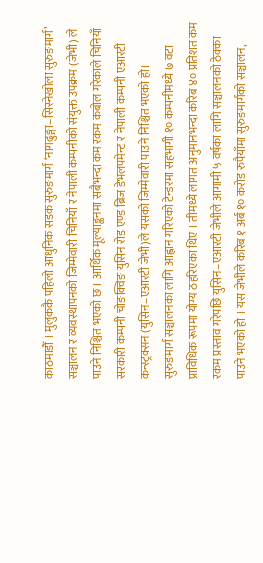काठमाडौँ । मुलुककै पहिलो आधुनिक सडक सुरुङमार्ग ‘नागढुङ्गा–सिस्नेखोला सुरुङमार्ग’ सञ्चालन र व्यवस्थापनको जिम्मेवारी चिनियाँ र नेपाली कम्पनीको संयुक्त उपक्रम (जेभी) ले पाउने निश्चित भएको छ । आर्थिक मूल्याङ्कनमा सबैभन्दा कम रकम कबोल गरेकाले चिनियाँ सरकारी कम्पनी चोङक्विङ युसिन रोड एण्ड ब्रिज डेभलपमेन्ट र नेपाली कम्पनी एआरटी कन्स्ट्रक्सन (युसिन–एआरटी जेभी)ले यसको जिम्मेवारी पाउने निश्चित भएको हो।
सुरुङमार्ग सञ्चालनका लागि आह्वान गरिएको टेन्डरमा सहभागी १० कम्पनीमध्ये ७ वटा प्राविधिक रूपमा योग्य ठहरिएका थिए । तीमध्ये लागत अनुमानभन्दा करिब ४० प्रतिशत कम रकम प्रस्ताव गरेपछि युसिन–एआरटी जेभीले आगामी ५ वर्षका लागि सञ्चालनको ठेक्का पाउने भएको हो । यस जेभीले करिब १ अर्ब १० करोड रुपैयाँमा सुरुङमार्गको सञ्चालन,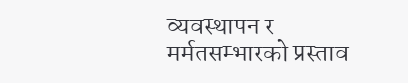व्यवस्थापन र मर्मतसम्भारको प्रस्ताव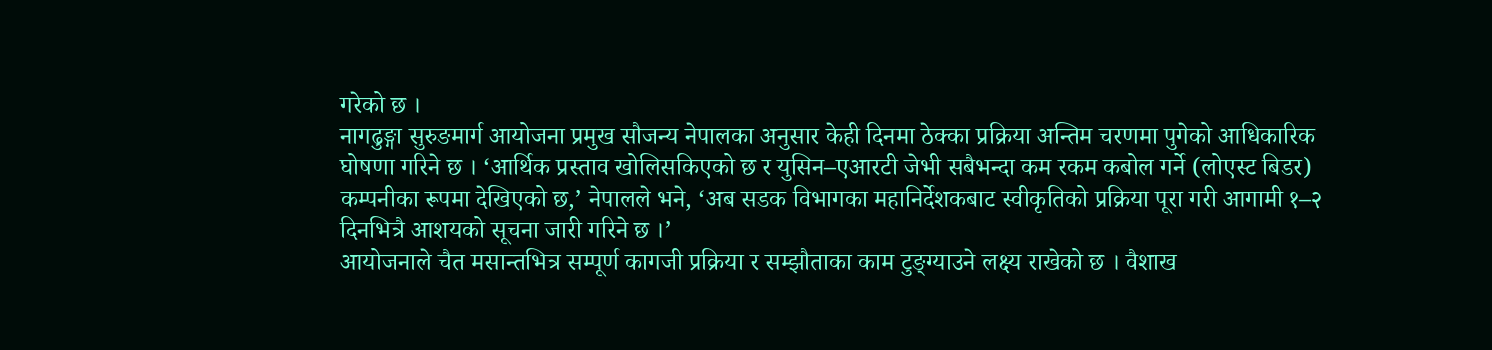गरेको छ ।
नागढुङ्गा सुरुङमार्ग आयोजना प्रमुख सौजन्य नेपालका अनुसार केही दिनमा ठेक्का प्रक्रिया अन्तिम चरणमा पुगेको आधिकारिक घोषणा गरिने छ । ‘आर्थिक प्रस्ताव खोलिसकिएको छ र युसिन–एआरटी जेभी सबैभन्दा कम रकम कबोल गर्ने (लोएस्ट बिडर) कम्पनीका रूपमा देखिएको छ,’ नेपालले भने, ‘अब सडक विभागका महानिर्देशकबाट स्वीकृतिको प्रक्रिया पूरा गरी आगामी १–२ दिनभित्रै आशयको सूचना जारी गरिने छ ।’
आयोजनाले चैत मसान्तभित्र सम्पूर्ण कागजी प्रक्रिया र सम्झौताका काम टुङ्ग्याउने लक्ष्य राखेको छ । वैशाख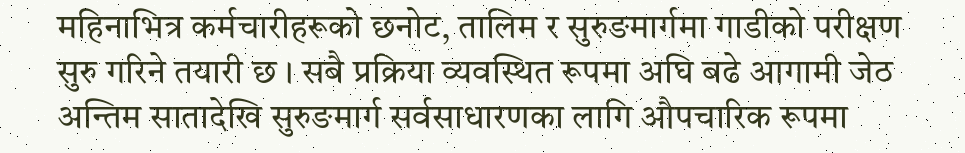महिनाभित्र कर्मचारीहरूको छनोट, तालिम र सुरुङमार्गमा गाडीको परीक्षण सुरु गरिने तयारी छ । सबै प्रक्रिया व्यवस्थित रूपमा अघि बढे आगामी जेठ अन्तिम सातादेखि सुरुङमार्ग सर्वसाधारणका लागि औपचारिक रूपमा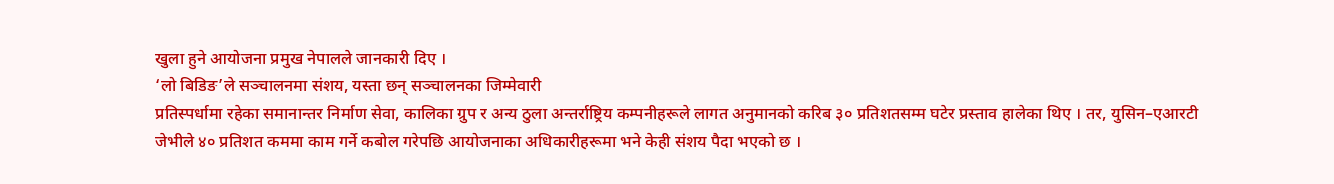खुला हुने आयोजना प्रमुख नेपालले जानकारी दिए ।
‘लो बिडिङ’ले सञ्चालनमा संशय, यस्ता छन् सञ्चालनका जिम्मेवारी
प्रतिस्पर्धामा रहेका समानान्तर निर्माण सेवा, कालिका ग्रुप र अन्य ठुला अन्तर्राष्ट्रिय कम्पनीहरूले लागत अनुमानको करिब ३० प्रतिशतसम्म घटेर प्रस्ताव हालेका थिए । तर, युसिन–एआरटी जेभीले ४० प्रतिशत कममा काम गर्ने कबोल गरेपछि आयोजनाका अधिकारीहरूमा भने केही संशय पैदा भएको छ ।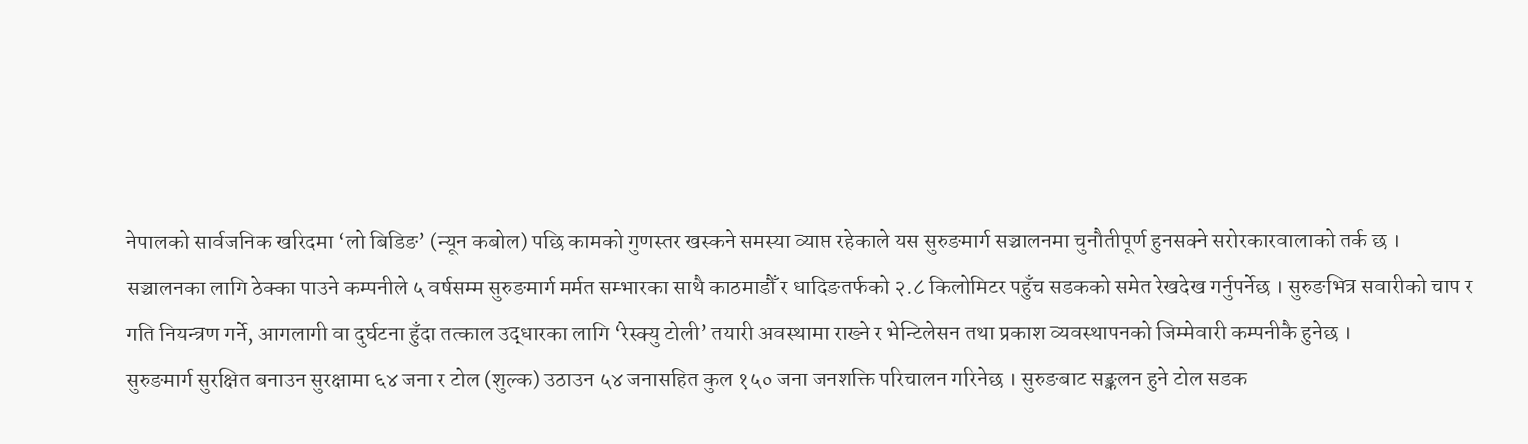नेपालको सार्वजनिक खरिदमा ‘लो बिडिङ’ (न्यून कबोल) पछि कामको गुणस्तर खस्कने समस्या व्याप्त रहेकाले यस सुरुङमार्ग सञ्चालनमा चुनौतीपूर्ण हुनसक्ने सरोरकारवालाको तर्क छ ।
सञ्चालनका लागि ठेक्का पाउने कम्पनीले ५ वर्षसम्म सुरुङमार्ग मर्मत सम्भारका साथै काठमाडौँ र धादिङतर्फको २.८ किलोमिटर पहुँच सडकको समेत रेखदेख गर्नुपर्नेछ । सुरुङभित्र सवारीको चाप र गति नियन्त्रण गर्ने, आगलागी वा दुर्घटना हुँदा तत्काल उद्धारका लागि ‘रेस्क्यु टोली’ तयारी अवस्थामा राख्ने र भेन्टिलेसन तथा प्रकाश व्यवस्थापनको जिम्मेवारी कम्पनीकै हुनेछ ।
सुरुङमार्ग सुरक्षित बनाउन सुरक्षामा ६४ जना र टोल (शुल्क) उठाउन ५४ जनासहित कुल १५० जना जनशक्ति परिचालन गरिनेछ । सुरुङबाट सङ्कलन हुने टोल सडक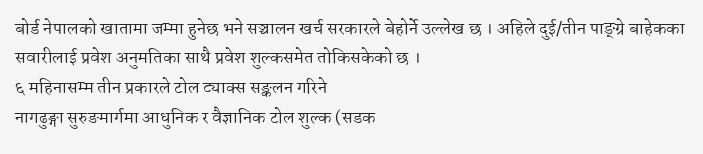बोर्ड नेपालको खातामा जम्मा हुनेछ भने सञ्चालन खर्च सरकारले बेहोर्ने उल्लेख छ । अहिले दुई/तीन पाङ्ग्रे बाहेकका सवारीलाई प्रवेश अनुमतिका साथै प्रवेश शुल्कसमेत तोकिसकेको छ ।
६ महिनासम्म तीन प्रकारले टोल ट्याक्स सङ्कलन गरिने
नागढुङ्गा सुरुङमार्गमा आधुनिक र वैज्ञानिक टोल शुल्क (सडक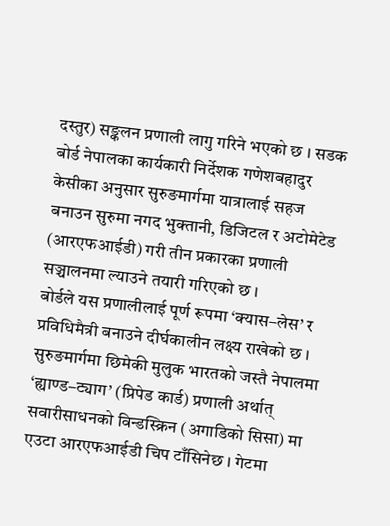दस्तुर) सङ्कलन प्रणाली लागु गरिने भएको छ । सडक बोर्ड नेपालका कार्यकारी निर्देशक गणेशबहादुर केसीका अनुसार सुरुङमार्गमा यात्रालाई सहज बनाउन सुरुमा नगद भुक्तानी, डिजिटल र अटोमेटेड (आरएफआईडी) गरी तीन प्रकारका प्रणाली सञ्चालनमा ल्याउने तयारी गरिएको छ ।
बोर्डले यस प्रणालीलाई पूर्ण रूपमा ‘क्यास–लेस’ र प्रविधिमैत्री बनाउने दीर्घकालीन लक्ष्य राखेको छ । सुरुङमार्गमा छिमेकी मुलुक भारतको जस्तै नेपालमा ‘ह्याण्ड–ट्याग’ (प्रिपेड कार्ड) प्रणाली अर्थात् सवारीसाधनको विन्डस्क्रिन (अगाडिको सिसा) मा एउटा आरएफआईडी चिप टाँसिनेछ । गेटमा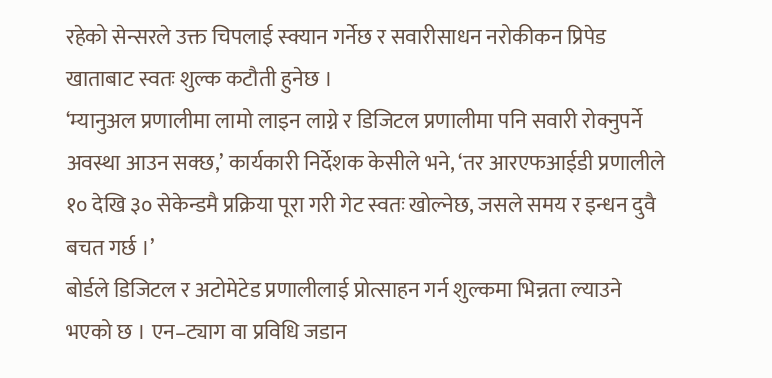रहेको सेन्सरले उक्त चिपलाई स्क्यान गर्नेछ र सवारीसाधन नरोकीकन प्रिपेड खाताबाट स्वतः शुल्क कटौती हुनेछ ।
‘म्यानुअल प्रणालीमा लामो लाइन लाग्ने र डिजिटल प्रणालीमा पनि सवारी रोक्नुपर्ने अवस्था आउन सक्छ,’ कार्यकारी निर्देशक केसीले भने, ‘तर आरएफआईडी प्रणालीले १० देखि ३० सेकेन्डमै प्रक्रिया पूरा गरी गेट स्वतः खोल्नेछ, जसले समय र इन्धन दुवै बचत गर्छ ।’
बोर्डले डिजिटल र अटोमेटेड प्रणालीलाई प्रोत्साहन गर्न शुल्कमा भिन्नता ल्याउने भएको छ । एन–ट्याग वा प्रविधि जडान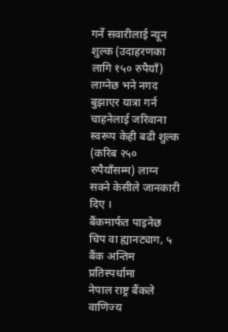गर्ने सवारीलाई न्यून शुल्क (उदाहरणका लागि १५० रुपैयाँ) लाग्नेछ भने नगद बुझाएर यात्रा गर्न चाहनेलाई जरिवाना स्वरूप केही बढी शुल्क (करिब २५० रुपैयाँसम्म) लाग्न सक्ने केसीले जानकारी दिए ।
बैंकमार्फत पाइनेछ चिप वा ह्यानट्याग, ५ बैंक अन्तिम प्रतिस्पर्धामा
नेपाल राष्ट्र बैंकले वाणिज्य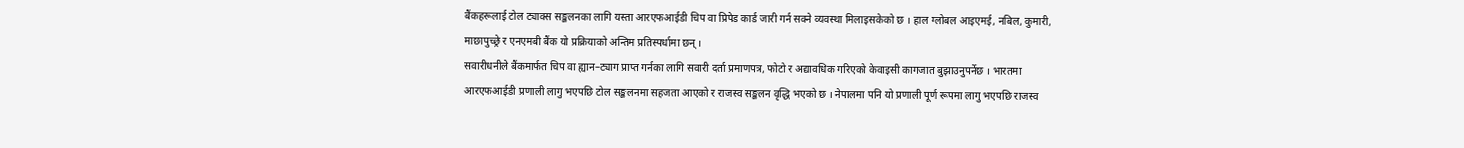बैंकहरूलाई टोल ट्याक्स सङ्कलनका लागि यस्ता आरएफआईडी चिप वा प्रिपेड कार्ड जारी गर्न सक्ने व्यवस्था मिलाइसकेको छ । हाल ग्लोबल आइएमई, नबिल, कुमारी, माछापुच्छ्रे र एनएमबी बैंक यो प्रक्रियाको अन्तिम प्रतिस्पर्धामा छन् ।
सवारीधनीले बैंकमार्फत चिप वा ह्यान–ट्याग प्राप्त गर्नका लागि सवारी दर्ता प्रमाणपत्र, फोटो र अद्यावधिक गरिएको केवाइसी कागजात बुझाउनुपर्नेछ । भारतमा आरएफआईडी प्रणाली लागु भएपछि टोल सङ्कलनमा सहजता आएको र राजस्व सङ्कलन वृद्धि भएको छ । नेपालमा पनि यो प्रणाली पूर्ण रूपमा लागु भएपछि राजस्व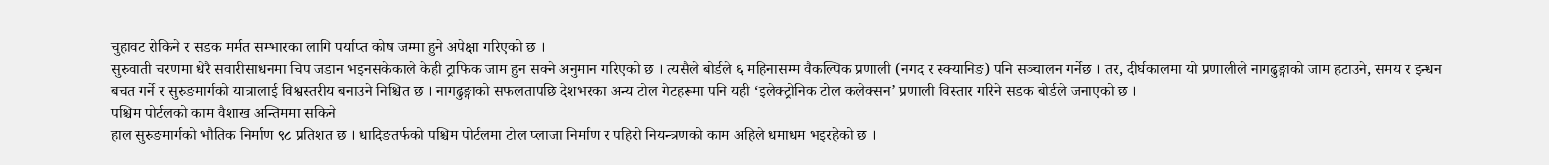चुहावट रोकिने र सडक मर्मत सम्भारका लागि पर्याप्त कोष जम्मा हुने अपेक्षा गरिएको छ ।
सुरुवाती चरणमा धेरै सवारीसाधनमा चिप जडान भइनसकेकाले केही ट्राफिक जाम हुन सक्ने अनुमान गरिएको छ । त्यसैले बोर्डले ६ महिनासम्म वैकल्पिक प्रणाली (नगद र स्क्यानिङ) पनि सञ्चालन गर्नेछ । तर, दीर्घकालमा यो प्रणालीले नागढुङ्गाको जाम हटाउने, समय र इन्धन बचत गर्ने र सुरुङमार्गको यात्रालाई विश्वस्तरीय बनाउने निश्चित छ । नागढुङ्गाको सफलतापछि देशभरका अन्य टोल गेटहरूमा पनि यही ‘इलेक्ट्रोनिक टोल कलेक्सन’ प्रणाली विस्तार गरिने सडक बोर्डले जनाएको छ ।
पश्चिम पोर्टलको काम वैशाख अन्तिममा सकिने
हाल सुरुङमार्गको भौतिक निर्माण ९८ प्रतिशत छ । धादिङतर्फको पश्चिम पोर्टलमा टोल प्लाजा निर्माण र पहिरो नियन्त्रणको काम अहिले धमाधम भइरहेको छ ।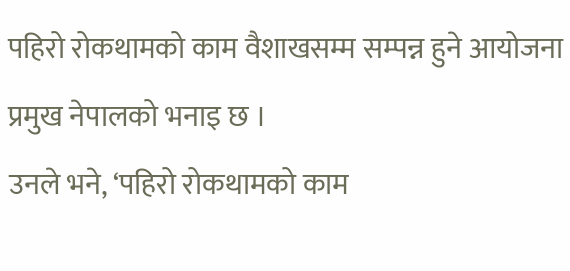पहिरो रोकथामको काम वैशाखसम्म सम्पन्न हुने आयोजना प्रमुख नेपालको भनाइ छ ।
उनले भने, ‘पहिरो रोकथामको काम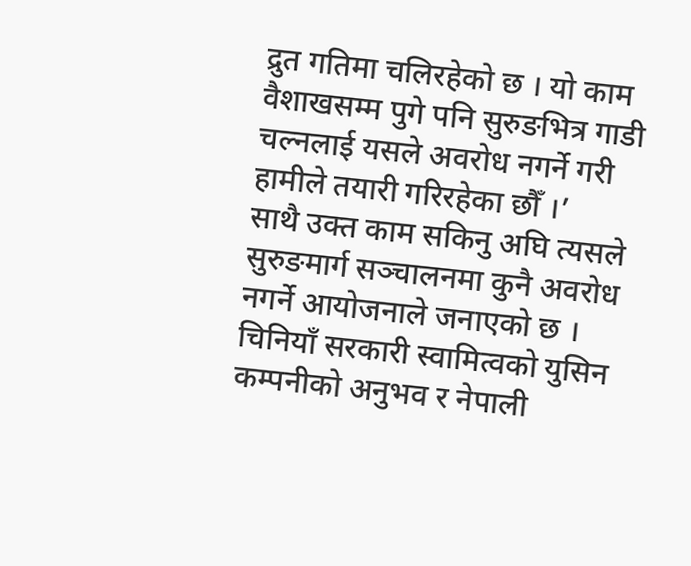द्रुत गतिमा चलिरहेको छ । यो काम वैशाखसम्म पुगे पनि सुरुङभित्र गाडी चल्नलाई यसले अवरोध नगर्ने गरी हामीले तयारी गरिरहेका छौँ ।’
साथै उक्त काम सकिनु अघि त्यसले सुरुङमार्ग सञ्चालनमा कुनै अवरोध नगर्ने आयोजनाले जनाएको छ । चिनियाँ सरकारी स्वामित्वको युसिन कम्पनीको अनुभव र नेपाली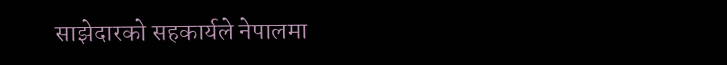साझेदारको सहकार्यले नेपालमा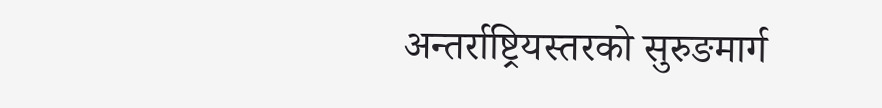अन्तर्राष्ट्रियस्तरको सुरुङमार्ग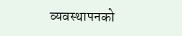व्यवस्थापनको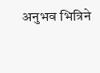अनुभव भित्रिने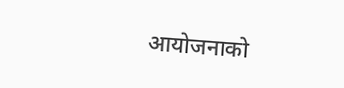आयोजनाको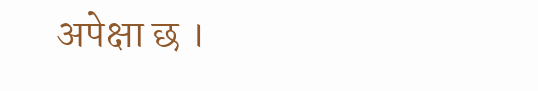अपेक्षा छ ।